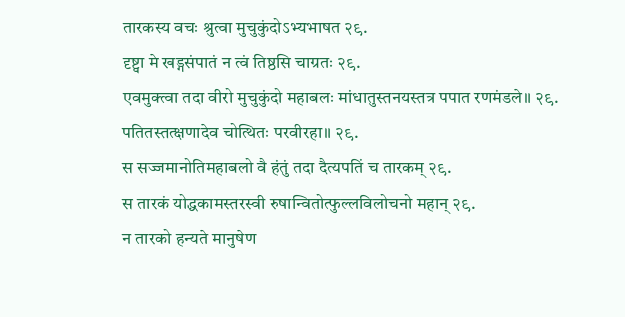तारकस्य वचः श्रुत्वा मुचुकुंदोऽभ्यभाषत २९.
दृष्ट्वा मे खड्गसंपातं न त्वं तिष्ठसि चाग्रतः २९.
एवमुक्त्वा तदा वीरो मुचुकुंदो महाबलः मांधातुस्तनयस्तत्र पपात रणमंडले॥ २९.
पतितस्तत्क्षणादेव चोत्थितः परवीरहा॥ २९.
स सज्जमानोतिमहाबलो वै हंतुं तदा दैत्यपतिं च तारकम् २९.
स तारकं योद्धकामस्तरस्वी रुषान्वितोत्फुल्लविलोचनो महान् २९.
न तारको हन्यते मानुषेण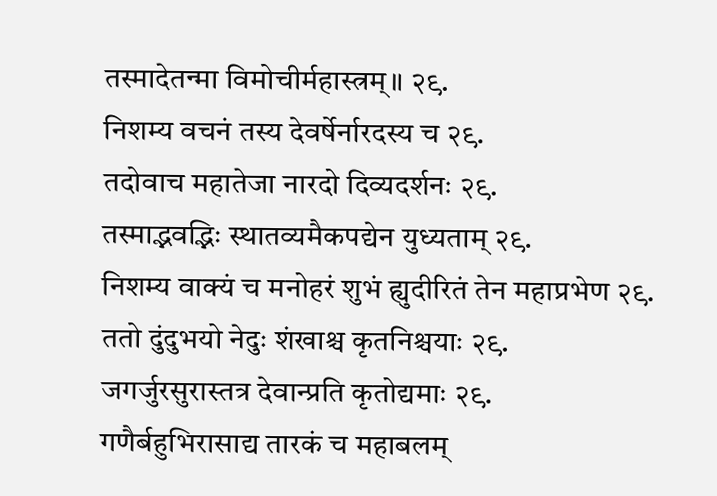तस्मादेतन्मा विमोचीर्महास्त्रम्॥ २९.
निशम्य वचनं तस्य देवर्षेर्नारदस्य च २९.
तदोवाच महातेजा नारदो दिव्यदर्शनः २९.
तस्माद्भवद्भिः स्थातव्यमैकपद्येन युध्यताम् २९.
निशम्य वाक्यं च मनोहरं शुभं ह्युदीरितं तेन महाप्रभेण २९.
ततो दुंदुभयो नेदुः शंखाश्च कृतनिश्चयाः २९.
जगर्जुरसुरास्तत्र देवान्प्रति कृतोद्यमाः २९.
गणैर्बहुभिरासाद्य तारकं च महाबलम्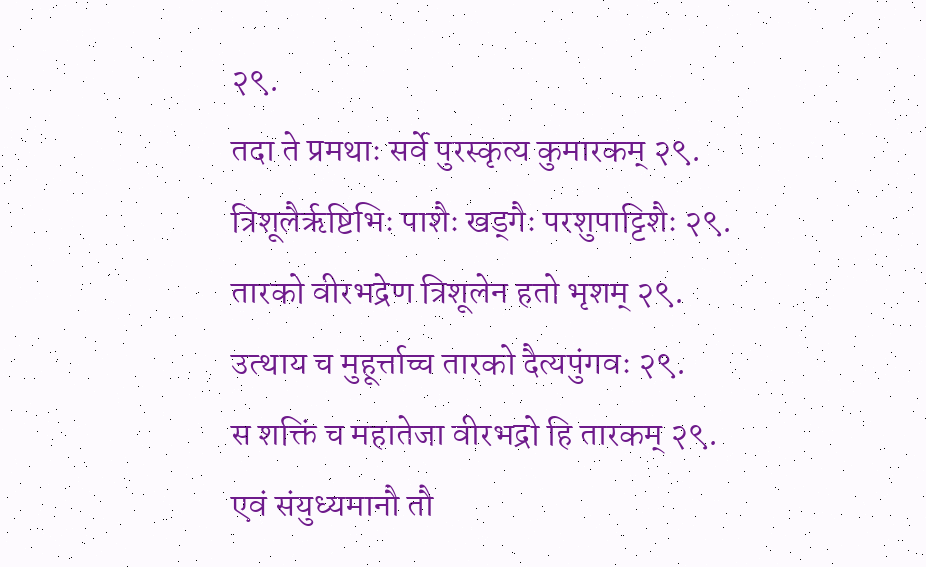२९.
तदा ते प्रमथाः सर्वे पुरस्कृत्य कुमारकम् २९.
त्रिशूलैर्ऋष्टिभिः पाशैः खड्गैः परशुपाट्टिशैः २९.
तारको वीरभद्रेण त्रिशूलेन हतो भृशम् २९.
उत्थाय च मुहूर्त्ताच्च तारको दैत्यपुंगवः २९.
स शक्तिं च महातेजा वीरभद्रो हि तारकम् २९.
एवं संयुध्यमानौ तौ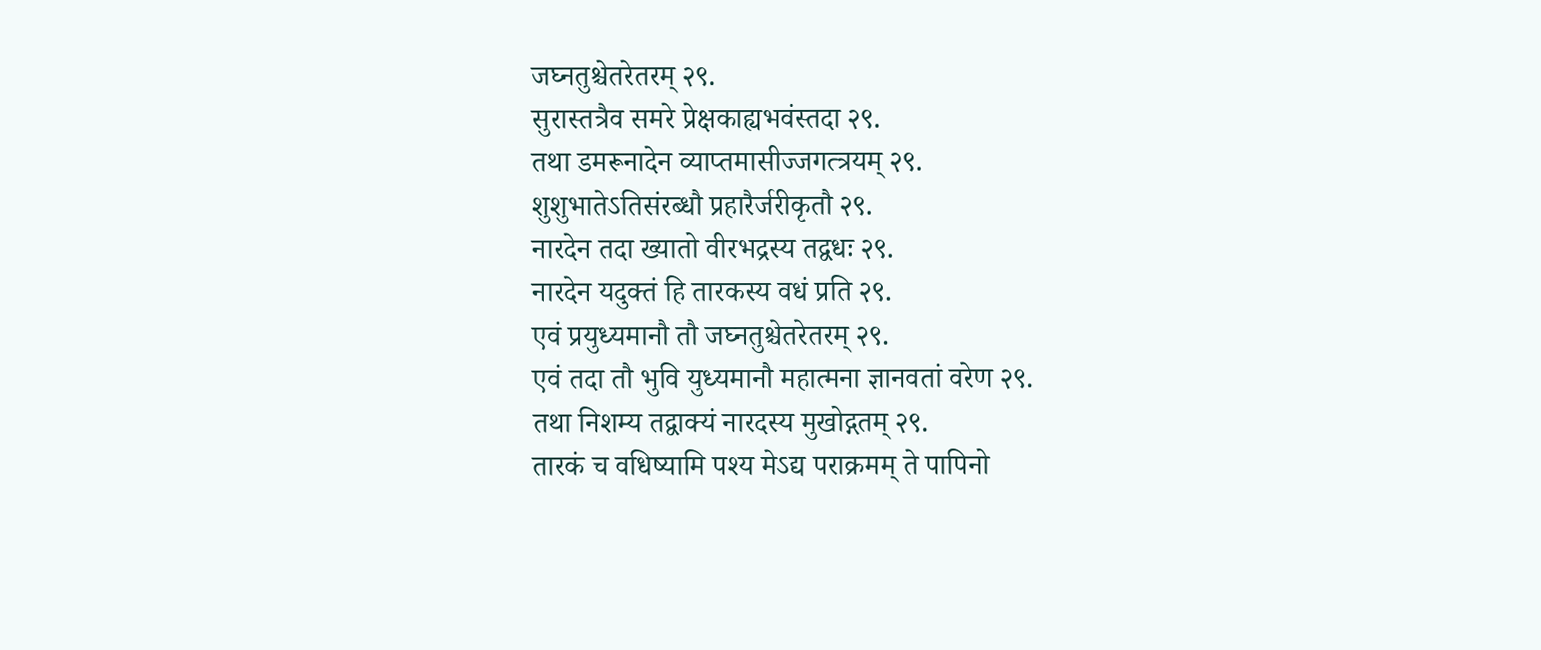जघ्नतुश्चेतरेतरम् २९.
सुरास्तत्रैव समरे प्रेक्षकाह्यभवंस्तदा २९.
तथा डमरूनादेन व्याप्तमासीज्जगत्त्रयम् २९.
शुशुभातेऽतिसंरब्धौ प्रहारैर्जरीकृतौ २९.
नारदेन तदा ख्यातो वीरभद्रस्य तद्वधः २९.
नारदेन यदुक्तं हि तारकस्य वधं प्रति २९.
एवं प्रयुध्यमानौ तौ जघ्नतुश्चेतरेतरम् २९.
एवं तदा तौ भुवि युध्यमानौ महात्मना ज्ञानवतां वरेण २९.
तथा निशम्य तद्वाक्यं नारदस्य मुखोद्गतम् २९.
तारकं च वधिष्यामि पश्य मेऽद्य पराक्रमम् ते पापिनो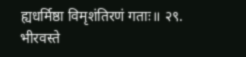ह्यधर्मिष्ठा विमृशंतिरणं गताः॥ २९.
भीरवस्ते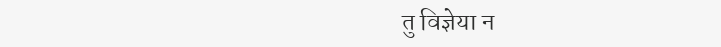तु विज्ञेया न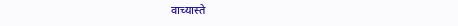वाच्यास्ते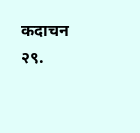कदाचन २९.